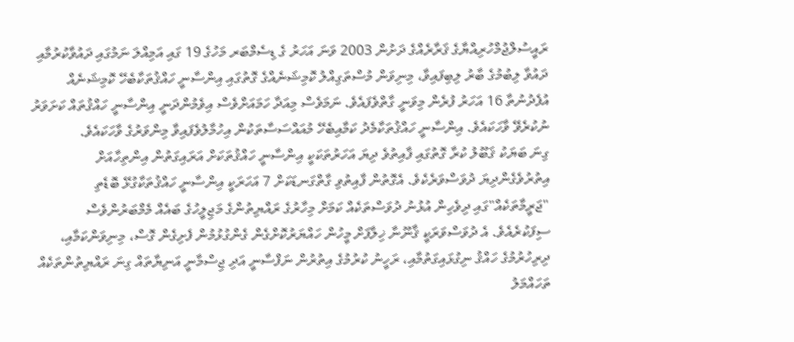ރައީސުލްޖުމްހުރިއްޔާގެ ޤަރާރެއްގެ ދަށުން 2003 ވަނަ އަހަރު ގެ ޑިސެމްބަރ މަހުގެ 19 ގައި އަމިއްލަ ނަމުގައި ދައުވާކުރުމާއި ދައުވާ ލިބުމުގެ ބާރު ލިބިފައިވާ، މިނިވަން މުސްތަގިއްލު ކޮމިޝަނެއްގެ ގޮތުގައި އިންސާނީ ހައްޤުތަކާބެހޭ ކޮމިޝަނެއް އުފެދުނުތާ 16 އަހަރު ފުރެން މިވަނީ ގާތްވެފައެވެ. ނަމަވެސް މިއަދާ ހަމައަށްވެސް އިވެމުންދަނީ އިންސާނީ ހައްޤުތައް ކަށަވަރު ނުކުރެވޭ ވާހަކައެވެ. އިންސާނީ ހައްޤުތަކާމެދު ކަމާއިބެހޭ މުއައްސަސާތަކުން އިހުމާލުވެފައިވާ މިންވަރުގެ ވާހަކައެވެ.
ގިނަ ބަޔަކު ޤަބޫލު ކުރާ ގޮތުގައި ފާއިތުވެ ދިޔަ އަހަރުތަކަކީ އިންސާނީ ހައްޤުތަކަށް އަރައިގަތުން އިންތިހާއަށް އިތުރުވެގެންދިޔަ ދުވަސްވަރެކެވެ. އެގޮތުން ފާއިތުވި ގާތްގަނޑަކަށް 7 އަހަރަކީ އިންސާނީ ހައްޤުތަކާގުޅޭ ބޮޑެތި "ޖަރީމާތަކެއް"ގައި ދިވެހިން އުޅުނު ދުވަސްތަކެއް ކަމަށް މިހާރުގެ ރައްޔިތުންގެ މަޖިލީހުގެ ބައެއް މެމްބަރުންވެސް ސިފަކުރެއެވެ. އެ ދުވަސްވަރަކީ ޤާނޫނާ ޚިލާފަށް މީހުން ހައްޔަރުކޮށްގެން ގެންގުޅުމުން ފެށިގެން ގޮސް، މިނިވަންކަމާއި، ދިރިހުރުމުގެ ހައްޤު ނިގުޅައިގަތުމާއި، ރަހީނު ކުރުމުގެ އިތުރުން ނަފްސާނީ އަދި ޖިސްމާނީ އަނިޔާތައް ގިނަ ރައްޔިތުންތަކެއް ތަހައްމަލު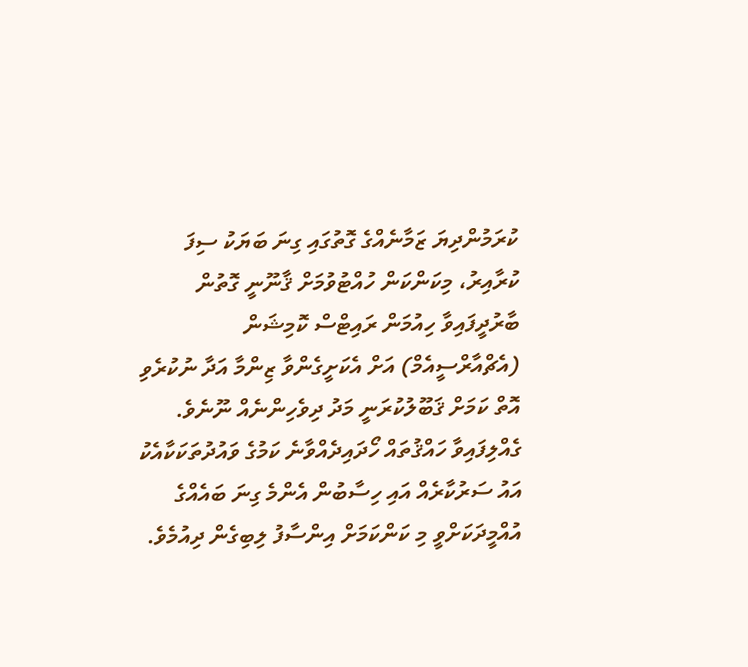ކުރަމުންދިޔަ ޒަމާނެއްގެ ގޮތުގައި ގިނަ ބަޔަކު ސިފަ ކުރާއިރު، މިކަންކަން ހުއްޓުވުމަށް ޤާނޫނީ ގޮތުން ބާރުދީފައިވާ ހިއުމަން ރައިޓްސް ކޮމިޝަން (އެޗްއާރްސީއެމް) އަށް އެކަށީގެންވާ ޒިންމާ އަދާ ނުކުރެވި އޮތް ކަމަށް ޤަބޫލުކުރަނީ މަދު ދިވެހިންނެއް ނޫނެވެ.
ގެއްލިފައިވާ ހައްޤުތައް ހޯދައިދެއްވާނެ ކަމުގެ ވައުދުތަކަކާއެކު އައު ސަރުކާރެއް އައި ހިސާބުން އެންމެ ގިނަ ބައެއްގެ އުއްމީދަކަށްވީ މި ކަންކަމަށް އިންސާފު ލިބިގެން ދިއުމެވެ.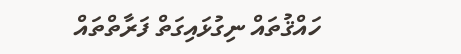ހައްޤުތައް ނިގުޅައިގަތް ފަރާތްތައް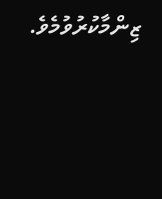ޒިންމާކުރުވުމެވެ.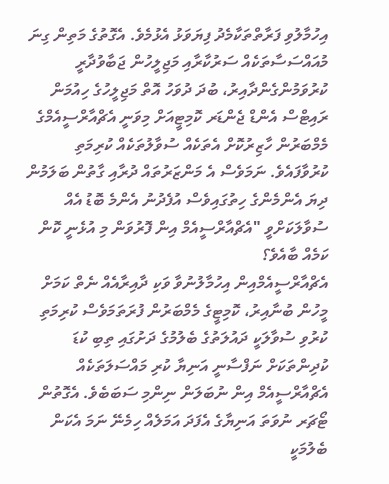އިހުމާލުވި ފަރާތްތަކާމެދު ފިޔަވަޅު އެޅުމެވެ. އެގޮތުގެ މަތިން ގިނަ މުއައްސަސާތަކެއް ސަރުކާރާއި މަޖިލީހުން ޖަބާވުދާރީ ކުރުވަމުންގެންދާއިރު، ބުދަ ދުވަހު އޮތް މަޖިލީހުގެ ހިއުމަން ރައިޓްސް އެންޑް ޖެންޑަރ ކޮމިޓީއަށް މިވަނީ އެޗްއާރްސީއެމްގެ މެމްބަރުން ހާޒިރުކޮށް އެތަކެއް ސުވާލުތަކެއް ކުރިމަތި ކުރުވާފައެވެ. ނަމަވެސް އެ މަންޒަރުތައް ދުރާއި ގާތުން ބަލަމުން ދިޔަ އެންމެންގެ ހިތުގައިވެސް އުފެދުނު އެންމެ ބޮޑު އެއް ސުވާލަކަށްވީ "އެޗްއާރްސީއެމް އިން ފޮރުވަން މި އުޅެނީ ކޮން ކަމެއް ބާއެވެ؟
އެޗްއާރްސީއެމްއިން އިހުމާލުނުވާ ވަކި ދާއިރާއެއް ނެތް ކަމަށް މީހުން ބުނާއިރު، ކޮމިޓީގެ މެމްބަރުން ފުރަތަމަވެސް ކުރިމަތި ކުރުވި ސުވާލަކީ ދައުލަތުގެ ބެލުމުގެ ދަށުގައި ތިބި ކުޑަ ކުދިންތަކަށް ނަފްސާނީ އަނިޔާ ކުރި މައްސަލަތަކެއް އެޗްއާރްސީއެމް އިން ނުބަލަން ނިންމި ސަބަބެވެ. އެގޮތުން ޓޯޗަރ ނުވަތަ އަނިޔާގެ އެފަދަ އަމަލެއް ހިމެނޭ ނަމަ އެކަން ބެލުމަކީ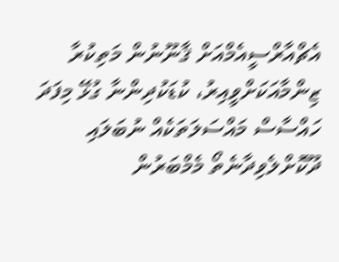އެޗްއާރްސީއެމްއަށް ޤާނޫނުން މަތިކުރާ ޒިންމާއަކަށްވީއިރު، ކުޑަކުދިންނާ ގުޅޭ މިފަދަ ހައްސާސް މައްސަލަތަކެއް ނުބަލައި ދޫކޮށްލެވިދާނެތޯ މެމްބަރުން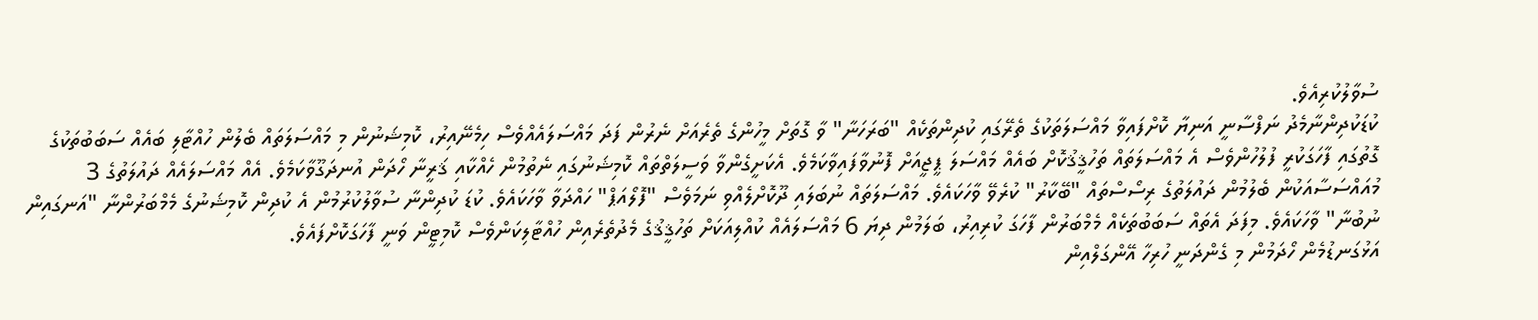ސުވާލުކުރިއެވެ.
ކުޑަކުދިންނާމެދު ނަފްސާނީ އަނިޔާ ކޮށްފައިވާ މައްސަލަތަކުގެ ތެރޭގައި ކުދިންތަކެއް "ބަރަހަނާ" ވާ ގޮތަށް މީހުންގެ ތެރެއަށް ނެރުން ފަދަ މައްސަލައެއްވެސް ހިމެނޭއިރު، ކޮމިޝަނުން މި މައްސަލަތައް ބެލުން ހުއްޓާލި ބައެއް ސަބަބުތަކުގެ ގޮތުގައި ފާހަގަކުރީ ފުލުހުންވެސް އެ މައްސަލަތައް ތަހުޤީޤުކޮށް ބައެއް މައްސަލަ ޕީޖީއަށް ފޮނުވާފައިވާކަމެވެ. އެކަށީގެންވާ ވަސީލަތްތައް ކޮމިޝަނުގައި ނެތުމުން ހެއްކާއި ޤަރީނާ ހޯދަން އުނދަގޫވާކަމެވެ. އެއް މައްސަލައެއް ދައުލަތުގެ 3 މުއައްސަސާއަކުން ބެލުމުން ދައުލަތުގެ ރިސޯސްތައް "ބޭކާރު" ކުރެވޭ ވާހަކައެވެ. މައްސަލަތައް ނުބަލައި ދޫކޮށްލެއްވި ނަމަވެސް "ފޮލޯއަޕް" ހައްދަވާ ވާހަކައެވެ. ކުޑަ ކުދިންނާ ސުވާލުކުރުމުން އެ ކުދިން ކޮމިޝަނުގެ މެމްބަރުންނާ "އަނގައިން ނުބުނާ" ވާހަކައެވެ. މިފަދަ އެތައް ސަބަބުތަކެއް މެމްބަރުން ފާހަގަ ކުރިއިރު، ބަލަމުން ދިޔަ 6 މައްސަލައެއް ކުއްލިއަކަށް ތަހުޤީޤުގެ މެދުތެރެއިން ހުއްޓާލިކަންވެސް ކޮމިޓީން ވަނީ ފާހަގަކޮށްފައެވެ.
އަޅުގަނޑުމެން ހޯދަމުން މި ގެންދަނީ ހުރިހާ އޭންގަލްއިން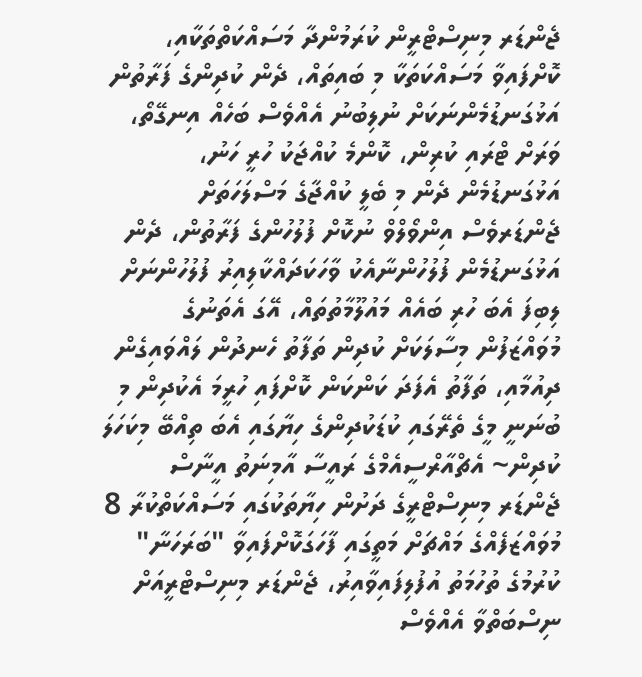ޖެންޑަރ މިނިސްޓްރީން ކުރަމުންދާ މަސައްކަތްތަކާއި، ކޮށްފައިވާ މަސައްކަތަކާ މި ބައިތައް، ދެން ކުދިންގެ ފަރާތުން އަޅުގަނޑުމެންނަކަށް ނުލިބުނު އެއްވެސް ބަހެއް އިނގޭތޯ، ވަރަށް ޓްރައި ކުރިން، ކޮންމެ ކުއްޖަކު ހުރީ ހަނު، އަޅުގަނޑުމެން ދެން މި ބެލީ ކުއްޖާގެ މަސްލަހަތަށް ޖެންޑަރވެސް އިންވޯލްވް ނުކޮށް ފުލުހުންގެ ފަރާތުން، ދެން އަޅުގަނޑުމެން ފުލުހުންނާއެކު ވާހަކަދައްކާލިއިރު ފުލުހުންނަށް ލިބިފަ އެބަ ހުރި ބައެއް މައުލޫމާތުތައް، އޭގަ އެތަނުގެ މުވައްޒަފުން މިސާލަކަށް ކުދިން ތަފާތު ހެނދުން ލައްވައިގެން ދިއުމާއި، ތަފާތު އެފަދަ ކަންކަން ކޮށްފައި ހުރީމަ އެކުދިން މި ބުނަނީ މީގެ ތެރޭގައި ކުޑަކުދިންގެ ހިޔާގައި އެބަ ތިއްބޭ މިކަހަލަ ކުދިން~ އެޗްއާރްސީއެމްގެ ރައީސާ އާމިނަތު އީނާސް
ޖެންޑަރ މިނިސްޓްރީގެ ދަށުން ހިޔާތަކުގައި މަސައްކަތްކުރާ 8 މުވައްޒަފެއްގެ މައްޗަށް މަތީގައި ފާހަގަކޮށްފައިވާ "ބަރަހަނާ" ކުރުމުގެ ތުހުމަތު އުފުލިފައިވާއިރު، ޖެންޑަރ މިނިސްޓްރީއަށް ނިސްބަތްވާ އެއްވެސް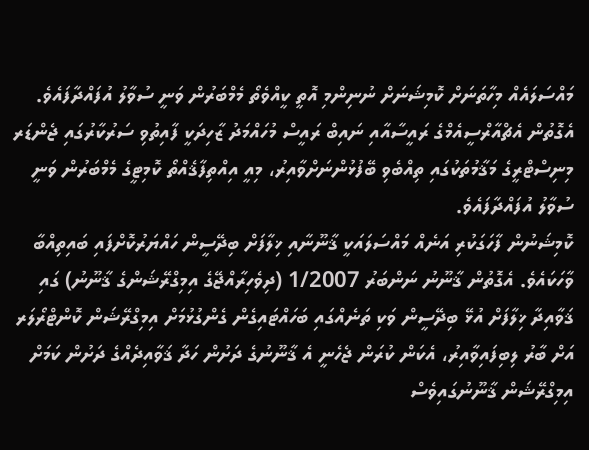މައްސަލައެއް މިހާތަނަށް ކޮމިޝަނަށް ނުނިންމި އޮތީ ކީއްވެތޯ މެމްބަރުން ވަނީ ސުވާލު އުފައްދާފައެވެ. އެގޮތުން އެޗްއާރްސީއެމްގެ ރައީސާއާއި ނައިބް ރައީސް މުހައްމަދު ޒާހިދަކީ ފާއިތުވި ސަރުކާރުގައި ޖެންޑަރ މިނިސްޓްރީގެ މަޤާމުތަކުގައި ތިއްބެވި ބޭފުޅުންނަށްވާއިރު، މިއީ އިއްތިފާޤެއްތޯ ކޮމިޓީގެ މެމްބަރުން ވަނީ ސުވާލު އުފައްދާފައެވެ.
ކޮމިޝަނުން ފާހަގަކުރި އަނެއް މައްސަލައަކީ ޤާނޫނާއި ޚިލާފަށް ބިދޭސީން ހައްޔަރުކޮށްފައި ބައިތިއްބާ ވާހަކައެވެ. އެގޮތުން ޤާނޫނު ނަންބަރު 1/2007 (ދިވެހިރާއްޖޭގެ އިމިގްރޭޝަންގެ ޤާނޫނު) ގައި ޤަވާއިދާ ޚިލާފަށް އުޅޭ ބިދޭސީން ވަކި ތަނެއްގައި ބަހައްޓައިގެން ގެންގުޅުމަށް އިމިގްރޭޝަން ކޮންޓްރޯލަރ އަށް ބާރު ލިބިފައިވާއިރު، އެކަން ކުރަން ޖެހެނީ އެ ޤާނޫނުގެ ދަށުން ހަދާ ޤަވާއިދެއްގެ ދަށުން ކަމަށް އިމިގްރޭޝަން ޤާނޫނުގައިވެސް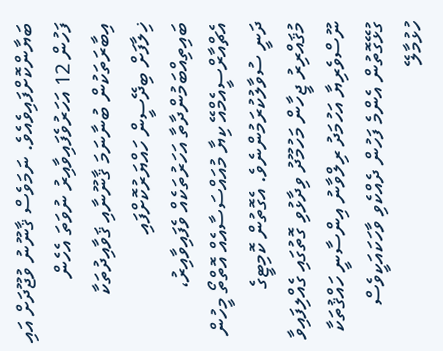ބަޔާންކޮށްފައިވެއެވެ. ނަމަވެސް ޤާނޫނު ވުޖޫދަށް އައި ފަހުން 12 އަހަރުވެފައިވާއިރު ނުވަތަ އެހެން އިބާރަތަކުން ބުނާނަމަ ޤާނޫނާއި ޤަވާއިދުތަކާ ޚިލާފަށް ބިދޭސީން ހައްޔަރުކޮށްފައި ބައިތިއްބަމުންދާތާ އަހަރުތަކެއް ވެފައިވާއިރު، އެޗްއާރްސީއެމްއޭ ކިޔާ މުއައްސަސާއެއް އޮތްތޯ މީހުން ދަނީ ސުވާލުކުރަމުންނެވެ. އެގޮތުން ކޮމިޓީގެ މުޤައްރިރު ޖީހާން މަހުމޫދު ވިދާޅުވި ގޮތުގައި ގެއްލިފައިވާ ނޫސްވެރިޔާ އަހުމަދު ރިލްވާނު އިންސާނީ ހައްޤުތަކާ ގުޅޭގޮތުން އެންމެ ފަހުން ދެއްކެވި ވާހަކައަކީވެސް ހުޅުމާލޭ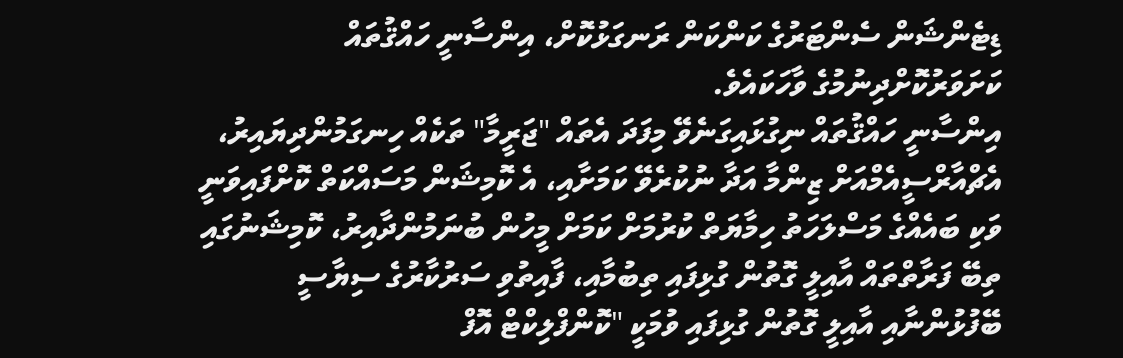ޑިޓެންޝަން ސެންޓަރުގެ ކަންކަން ރަނގަޅުކޮށް، އިންސާނީ ހައްޤުތައް ކަށަވަރުކޮށްދިނުމުގެ ވާހަކައެވެ.
އިންސާނީ ހައްޤުތައް ނިގުޅައިގަނެވޭ މިފަދަ އެތައް "ޖަރީމާ" ތަކެއް ހިނގަމުންދިޔައިރު، އެޗްއާރްސީއެމްއަށް ޒިންމާ އަދާ ނުކުރެވޭ ކަމަށާއި، އެ ކޮމިޝަން މަސައްކަތް ކޮށްފައިވަނީ ވަކި ބައެއްގެ މަސްލަހަތު ހިމާޔަތް ކުރުމަށް ކަމަށް މީހުން ބުނަމުންދާއިރު، ކޮމިޝަނުގައި ތިބޭ ފަރާތްތައް އާއިލީ ގޮތުން ގުޅިފައި ތިބުމާއި، ފާއިތުވި ސަރުކާރުގެ ސިޔާސީ ބޭފުޅުންނާއި އާއިލީ ގޮތުން ގުޅިފައި ވުމަކީ "ކޮންފްލިކްޓް އޮފް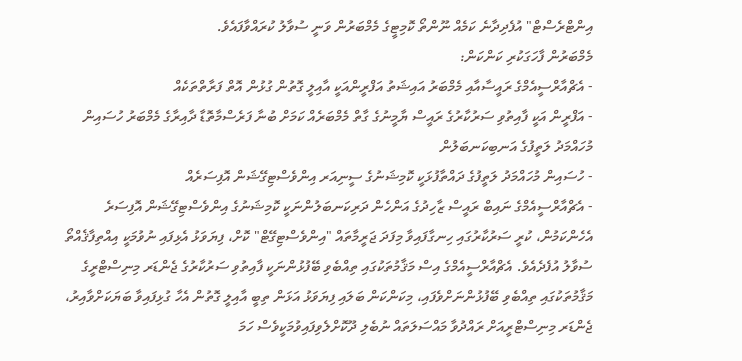އިންޓްރެސްޓް" އުފެދިދާނެ ކަމެއް ނޫންތޯ ކޮމިޓީގެ މެމްބަރުން ވަނީ ސުވާލު ކުރައްވާފައެވެ.
މެމްބަރުން ފާހަގަކުރި ކަންކަން:
- އެޗްއާރްސީއެމްގެ ރައީސާއާއި މެމްބަރު އައިޝަތު އަފްރީންއަކީ އާއިލީ ގޮތުން ގުޅުން އޮތް ފަރާތްތަކެއް
- އަފްރީން އަކީ ފާއިތުވި ސަރުކާރުގެ ރައީސް ޔާމީނުގެ ގާތް މެމްބަރެއް ކަމަށް ބުނާ ފަރެސްމާތޮޑާ ދާއިރާގެ މެމްބަރު ހުސައިން މުހައްމަދު ލަތީފުގެ އަނބިކަނބަލުން
- ހުސައިން މުހައްމަދު ލަތީފުގެ ދައްތާފުޅަކީ ކޮމިޝަނުގެ ސީނިއަރ އިންވެސްޓިގޭޝަން އޮފިސަރެއް
- އެޗްއާރްސީއެމްގެ ނައިބް ރައީސް ޒާހިދުގެ އަންހެން ދަރިކަނބަލުންނަކީ ކޮމިޝަނުގެ އިންވެސްޓިގޭޝަން އޮފިސަރެ
އެހެންކަމުން، ކުރީ ސަރުކާރުގައި ހިނގާފައިވާ މިފަދަ ޖަރީމާތައް "އިންވެސްޓިގޭޓް" ކޮށް، ފިޔަވަޅު އެޅިފައި ނުވުމަކީ އިއްތިފާޤެއްތޯ ސުވާލު އުފެދެއެވެ. އެޗްއާރްސީއެމްގެ އިސް މަޤާމުތަކުގައި ތިއްބެވި ބޭފުޅުންނަކީ ފާއިތުވި ސަރުކާރުގެ ޖެންޑަރ މިނިސްޓްރީގެ މަޤާމުތަކުގައި ތިއްބެވި ބޭފުޅުންނަށްވެފައި، މިކަންކަން ބަލައި ފިޔަވަޅު އަޅަން ތިބީ އާއިލީ ގޮތުން އެހާ ގުޅިފައިވާ ބަޔަކަށްވާއިރު، ޖެންޑަރ މިނިސްޓްރީއަށް ރައްދުވާ މައްސަލަތައް ނުބެލި ދޫކޮށްލެވިފައިވުމަކީވެސް ހަމަ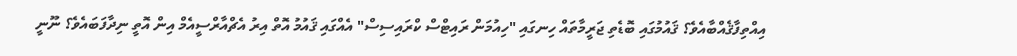އިއްތިފާޤެއްބާއެވެ؟ ޤައުމުގައި ބޮޑެތި ޖަރީމާތައް ހިނގައި "ހިއުމަން ރައިޓްސް ކްރައިސިސް" އެއްގައި ޤައުމު އޮތް އިރު އެޗްއާރްސީއެމް އިން އޮތީ ނިދާފަބައެވެ؟ ނޫނީ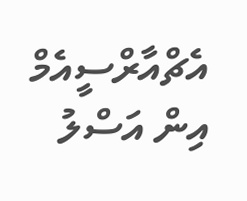އެޗްއާރްސީއެމް އިން އަސްލު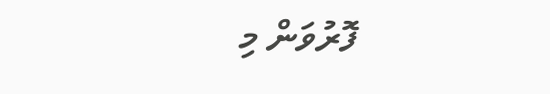ފޮރުވަން މި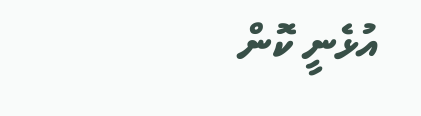އުޅެނީ ކޮން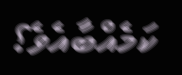ކަމެއްބާއެވެ؟